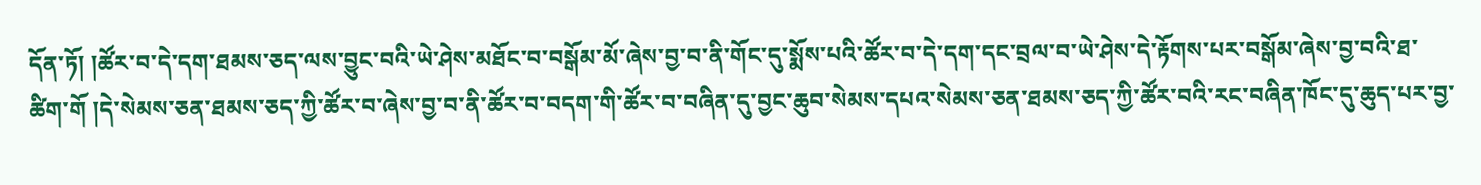དོན་ཏོ། །ཚོར་བ་དེ་དག་ཐམས་ཅད་ལས་བྱུང་བའི་ཡེ་ཤེས་མཐོང་བ་བསྒོམ་མོ་ཞེས་བྱ་བ་ནི་གོང་དུ་སྨོས་པའི་ཚོར་བ་དེ་དག་དང་བྲལ་བ་ཡེ་ཤེས་དེ་རྟོགས་པར་བསྒོམ་ཞེས་བྱ་བའི་ཐ་ཚིག་གོ །དེ་སེམས་ཅན་ཐམས་ཅད་ཀྱི་ཚོར་བ་ཞེས་བྱ་བ་ནི་ཚོར་བ་བདག་གི་ཚོར་བ་བཞིན་དུ་བྱང་ཆུབ་སེམས་དཔའ་སེམས་ཅན་ཐམས་ཅད་ཀྱི་ཚོར་བའི་རང་བཞིན་ཁོང་དུ་ཆུད་པར་བྱ་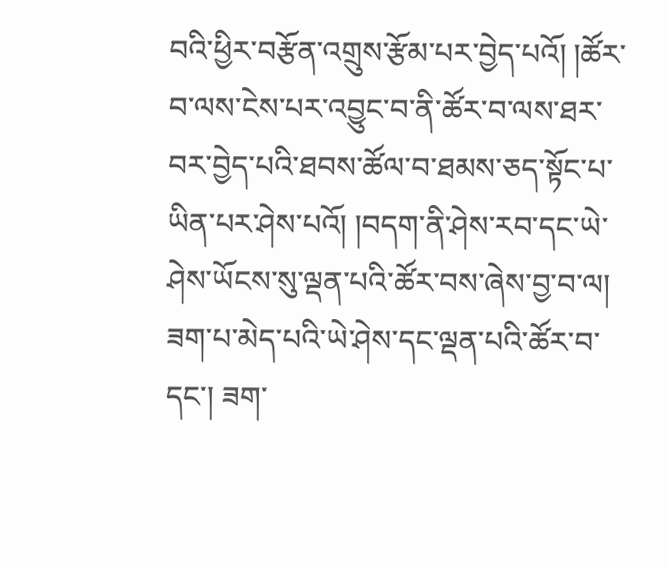བའི་ཕྱིར་བརྩོན་འགྲུས་རྩོམ་པར་བྱེད་པའོ། །ཚོར་བ་ལས་ངེས་པར་འབྱུང་བ་ནི་ཚོར་བ་ལས་ཐར་བར་བྱེད་པའི་ཐབས་ཚོལ་བ་ཐམས་ཅད་སྟོང་པ་ཡིན་པར་ཤེས་པའོ། །བདག་ནི་ཤེས་རབ་དང་ཡེ་ཤེས་ཡོངས་སུ་ལྡན་པའི་ཚོར་བས་ཞེས་བྱ་བ་ལ། ཟག་པ་མེད་པའི་ཡེ་ཤེས་དང་ལྡན་པའི་ཚོར་བ་དང་། ཟག་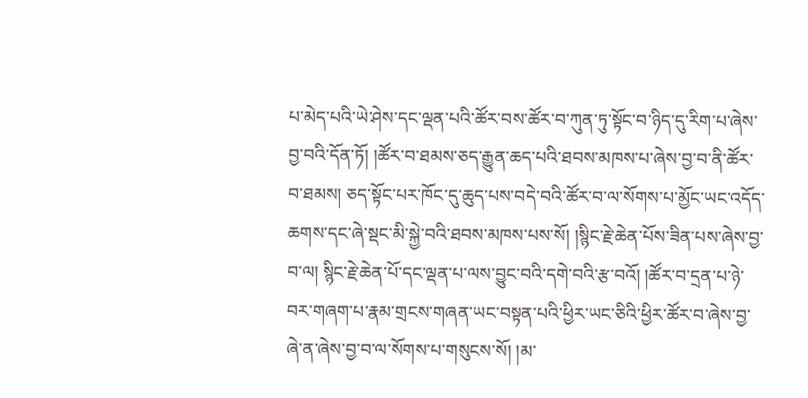པ་མེད་པའི་ཡེ་ཤེས་དང་ལྡན་པའི་ཚོར་བས་ཚོར་བ་ཀུན་ཏུ་སྟོང་བ་ཉིད་དུ་རིག་པ་ཞེས་བྱ་བའི་དོན་ཏོ། །ཚོར་བ་ཐམས་ཅད་རྒྱུན་ཆད་པའི་ཐབས་མཁས་པ་ཞེས་བྱ་བ་ནི་ཚོར་བ་ཐམས། ཅད་སྟོང་པར་ཁོང་དུ་ཆུད་པས་བདེ་བའི་ཚོར་བ་ལ་སོགས་པ་མྱོང་ཡང་འདོད་ཆགས་དང་ཞེ་སྡང་མི་སྐྱེ་བའི་ཐབས་མཁས་པས་སོ། །སྙིང་རྗེ་ཆེན་པོས་ཟིན་པས་ཞེས་བྱ་བ་ལ། སྙིང་རྗེ་ཆེན་པོ་དང་ལྡན་པ་ལས་བྱུང་བའི་དགེ་བའི་རྩ་བའོ། །ཚོར་བ་དྲན་པ་ཉེ་བར་གཞག་པ་རྣམ་གྲངས་གཞན་ཡང་བསྟན་པའི་ཕྱིར་ཡང་ཅིའི་ཕྱིར་ཚོར་བ་ཞེས་བྱ་ཞེ་ན་ཞེས་བྱ་བ་ལ་སོགས་པ་གསུངས་སོ། །མ་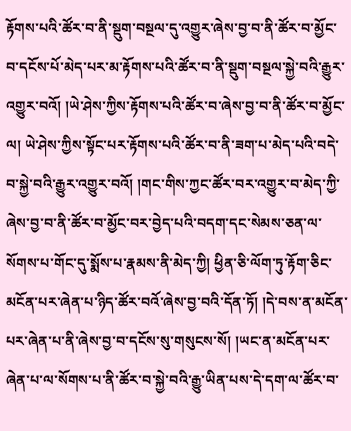རྟོགས་པའི་ཚོར་བ་ནི་སྡུག་བསྔལ་དུ་འགྱུར་ཞེས་བྱ་བ་ནི་ཚོར་བ་མྱོང་བ་དངོས་པོ་མེད་པར་མ་རྟོགས་པའི་ཚོར་བ་ནི་སྡུག་བསྔལ་སྐྱེ་བའི་རྒྱུར་འགྱུར་བའོ། །ཡེ་ཤེས་ཀྱིས་རྟོགས་པའི་ཚོར་བ་ཞེས་བྱ་བ་ནི་ཚོར་བ་མྱོང་ལ། ཡེ་ཤེས་ཀྱིས་སྟོང་པར་རྟོགས་པའི་ཚོར་བ་ནི་ཟག་པ་མེད་པའི་བདེ་བ་སྐྱེ་བའི་རྒྱུར་འགྱུར་བའོ། །གང་གིས་ཀྱང་ཚོར་བར་འགྱུར་བ་མེད་ཀྱི་ཞེས་བྱ་བ་ནི་ཚོར་བ་མྱོང་བར་བྱེད་པའི་བདག་དང་སེམས་ཅན་ལ་སོགས་པ་གོང་དུ་སྨོས་པ་རྣམས་ནི་མེད་ཀྱི། ཕྱིན་ཅི་ལོག་ཏུ་རྟོག་ཅིང་མངོན་པར་ཞེན་པ་ཉིད་ཚོར་བའོ་ཞེས་བྱ་བའི་དོན་ཏོ། །དེ་བས་ན་མངོན་པར་ཞེན་པ་ནི་ཞེས་བྱ་བ་དངོས་སུ་གསུངས་སོ། །ཡང་ན་མངོན་པར་ཞེན་པ་ལ་སོགས་པ་ནི་ཚོར་བ་སྐྱེ་བའི་རྒྱུ་ཡིན་པས་དེ་དག་ལ་ཚོར་བ་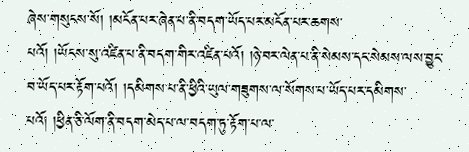ཞེས་གསུངས་སོ། །མངོན་པར་ཞེན་པ་ནི་བདག་ཡོད་པར་མངོན་པར་ཆགས་
པའོ། །ཡོངས་སུ་འཛིན་པ་ནི་བདག་གིར་འཛིན་པའོ། །ཉེ་བར་ལེན་པ་ནི་སེམས་དང་སེམས་ལས་བྱུང་བ་ཡོད་པར་རྟོག་པའོ། །དམིགས་པ་ནི་ཕྱིའི་ཡུལ་གཟུགས་ལ་སོགས་པ་ཡོད་པར་དམིགས་པའོ། །ཕྱིན་ཅི་ལོག་ནི་བདག་མེད་པ་ལ་བདག་ཏུ་རྟོག་པ་ལ་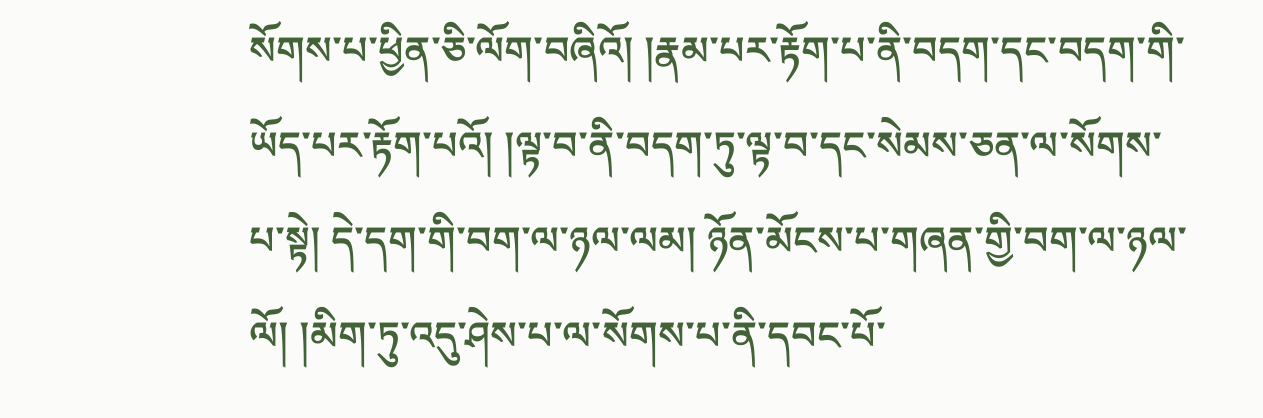སོགས་པ་ཕྱིན་ཅི་ལོག་བཞིའོ། །རྣམ་པར་རྟོག་པ་ནི་བདག་དང་བདག་གི་ཡོད་པར་རྟོག་པའོ། །ལྟ་བ་ནི་བདག་ཏུ་ལྟ་བ་དང་སེམས་ཅན་ལ་སོགས་པ་སྟེ། དེ་དག་གི་བག་ལ་ཉལ་ལམ། ཉོན་མོངས་པ་གཞན་གྱི་བག་ལ་ཉལ་ལོ། །མིག་ཏུ་འདུ་ཤེས་པ་ལ་སོགས་པ་ནི་དབང་པོ་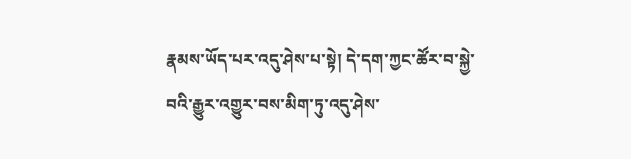རྣམས་ཡོད་པར་འདུ་ཤེས་པ་སྟེ། དེ་དག་ཀྱང་ཚོར་བ་སྐྱེ་བའི་རྒྱུར་འགྱུར་བས་མིག་ཏུ་འདུ་ཤེས་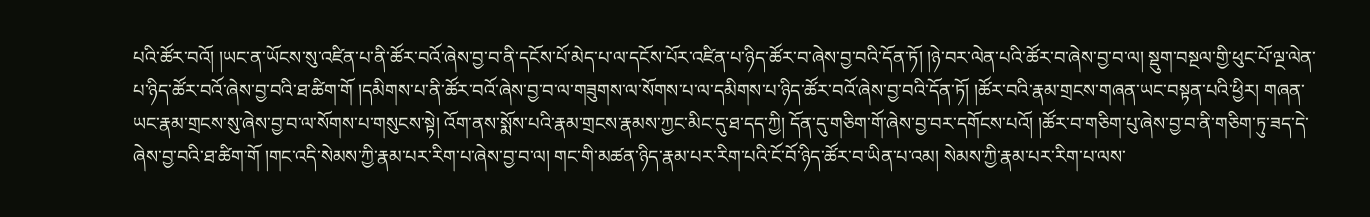པའི་ཚོར་བའོ། །ཡང་ན་ཡོངས་སུ་འཛིན་པ་ནི་ཚོར་བའོ་ཞེས་བྱ་བ་ནི་དངོས་པོ་མེད་པ་ལ་དངོས་པོར་འཛིན་པ་ཉིད་ཚོར་བ་ཞེས་བྱ་བའི་དོན་ཏོ། །ཉེ་བར་ལེན་པའི་ཚོར་བ་ཞེས་བྱ་བ་ལ། སྡུག་བསྔལ་གྱི་ཕུང་པོ་ལྔ་ལེན་པ་ཉིད་ཚོར་བའོ་ཞེས་བྱ་བའི་ཐ་ཚིག་གོ །དམིགས་པ་ནི་ཚོར་བའོ་ཞེས་བྱ་བ་ལ་གཟུགས་ལ་སོགས་པ་ལ་དམིགས་པ་ཉིད་ཚོར་བའོ་ཞེས་བྱ་བའི་དོན་ཏོ། །ཚོར་བའི་རྣམ་གྲངས་གཞན་ཡང་བསྟན་པའི་ཕྱིར། གཞན་ཡང་རྣམ་གྲངས་སུ་ཞེས་བྱ་བ་ལ་སོགས་པ་གསུངས་སྟེ། འོག་ནས་སྨོས་པའི་རྣམ་གྲངས་རྣམས་ཀྱང་མིང་དུ་ཐ་དད་ཀྱི། དོན་དུ་གཅིག་གོ་ཞེས་བྱ་བར་དགོངས་པའོ། །ཚོར་བ་གཅིག་པུ་ཞེས་བྱ་བ་ནི་གཅིག་ཏུ་ཟད་དེ་ཞེས་བྱ་བའི་ཐ་ཚིག་གོ །གང་འདི་སེམས་ཀྱི་རྣམ་པར་རིག་པ་ཞེས་བྱ་བ་ལ། གང་གི་མཚན་ཉིད་རྣམ་པར་རིག་པའི་ངོ་བོ་ཉིད་ཚོར་བ་ཡིན་པ་འམ། སེམས་ཀྱི་རྣམ་པར་རིག་པ་ལས་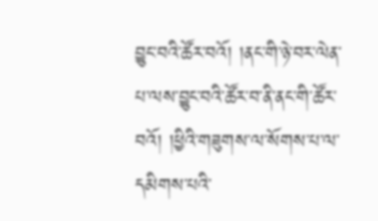བྱུང་བའི་ཚོར་བའོ། །ནང་གི་ཉེ་བར་ལེན་པ་ལས་བྱུང་བའི་ཚོར་བ་ནི་ནང་གི་ཚོར་བའོ། །ཕྱིའི་གཟུགས་ལ་སོགས་པ་ལ་དམིགས་པའི་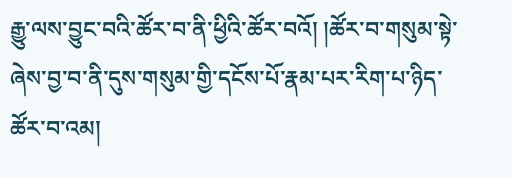རྒྱུ་ལས་བྱུང་བའི་ཚོར་བ་ནི་ཕྱིའི་ཚོར་བའོ། །ཚོར་བ་གསུམ་སྟེ་ཞེས་བྱ་བ་ནི་དུས་གསུམ་གྱི་དངོས་པོ་རྣམ་པར་རིག་པ་ཉིད་ཚོར་བ་འམ།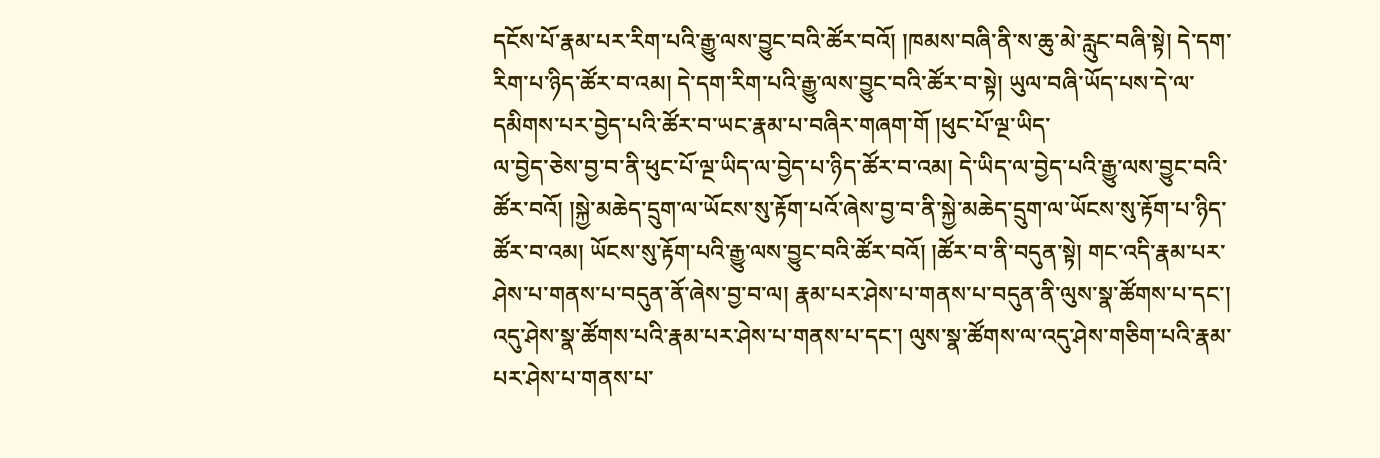དངོས་པོ་རྣམ་པར་རིག་པའི་རྒྱུ་ལས་བྱུང་བའི་ཚོར་བའོ། །ཁམས་བཞི་ནི་ས་ཆུ་མེ་རླུང་བཞི་སྟེ། དེ་དག་རིག་པ་ཉིད་ཚོར་བ་འམ། དེ་དག་རིག་པའི་རྒྱུ་ལས་བྱུང་བའི་ཚོར་བ་སྟེ། ཡུལ་བཞི་ཡོད་པས་དེ་ལ་དམིགས་པར་བྱེད་པའི་ཚོར་བ་ཡང་རྣམ་པ་བཞིར་གཞག་གོ །ཕུང་པོ་ལྔ་ཡིད་
ལ་བྱེད་ཅེས་བྱ་བ་ནི་ཕུང་པོ་ལྔ་ཡིད་ལ་བྱེད་པ་ཉིད་ཚོར་བ་འམ། དེ་ཡིད་ལ་བྱེད་པའི་རྒྱུ་ལས་བྱུང་བའི་ཚོར་བའོ། །སྐྱེ་མཆེད་དྲུག་ལ་ཡོངས་སུ་རྟོག་པའོ་ཞེས་བྱ་བ་ནི་སྐྱེ་མཆེད་དྲུག་ལ་ཡོངས་སུ་རྟོག་པ་ཉིད་ཚོར་བ་འམ། ཡོངས་སུ་རྟོག་པའི་རྒྱུ་ལས་བྱུང་བའི་ཚོར་བའོ། །ཚོར་བ་ནི་བདུན་སྟེ། གང་འདི་རྣམ་པར་ཤེས་པ་གནས་པ་བདུན་ནོ་ཞེས་བྱ་བ་ལ། རྣམ་པར་ཤེས་པ་གནས་པ་བདུན་ནི་ལུས་སྣ་ཚོགས་པ་དང་། འདུ་ཤེས་སྣ་ཚོགས་པའི་རྣམ་པར་ཤེས་པ་གནས་པ་དང་། ལུས་སྣ་ཚོགས་ལ་འདུ་ཤེས་གཅིག་པའི་རྣམ་པར་ཤེས་པ་གནས་པ་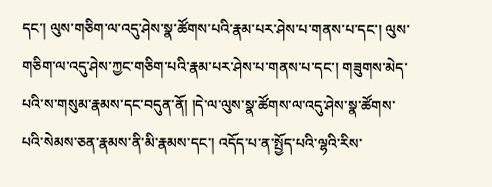དང་། ལུས་གཅིག་ལ་འདུ་ཤེས་སྣ་ཚོགས་པའི་རྣམ་པར་ཤེས་པ་གནས་པ་དང་། ལུས་གཅིག་ལ་འདུ་ཤེས་ཀྱང་གཅིག་པའི་རྣམ་པར་ཤེས་པ་གནས་པ་དང་། གཟུགས་མེད་པའི་ས་གསུམ་རྣམས་དང་བདུན་ནོ། །དེ་ལ་ལུས་སྣ་ཚོགས་ལ་འདུ་ཤེས་སྣ་ཚོགས་པའི་སེམས་ཅན་རྣམས་ནི་མི་རྣམས་དང་། འདོད་པ་ན་སྤྱོད་པའི་ལྷའི་རིས་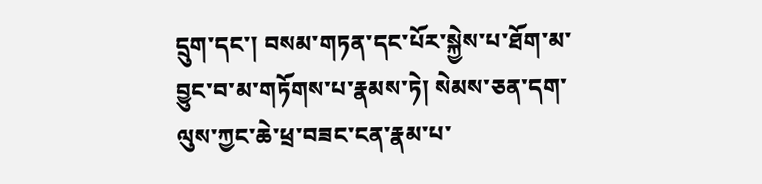དྲུག་དང་། བསམ་གཏན་དང་པོར་སྐྱེས་པ་ཐོག་མ་བྱུང་བ་མ་གཏོགས་པ་རྣམས་ཏེ། སེམས་ཅན་དག་ལུས་ཀྱང་ཆེ་ཕྲ་བཟང་ངན་རྣམ་པ་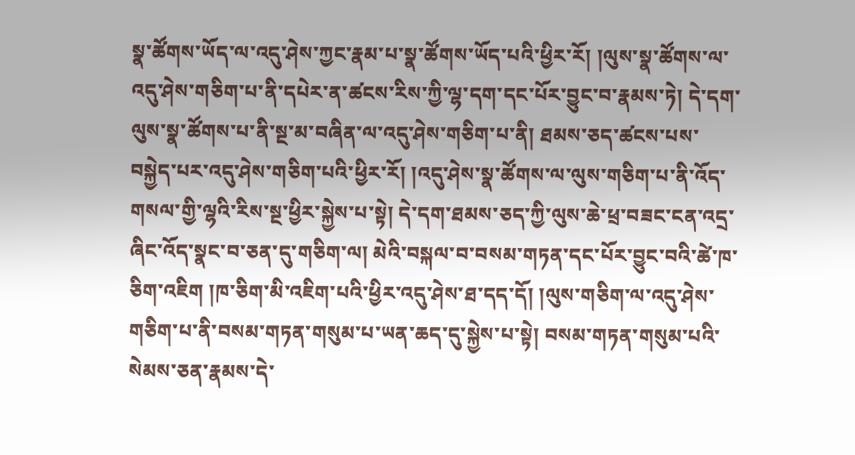སྣ་ཚོགས་ཡོད་ལ་འདུ་ཤེས་ཀྱང་རྣམ་པ་སྣ་ཚོགས་ཡོད་པའི་ཕྱིར་རོ། །ལུས་སྣ་ཚོགས་ལ་འདུ་ཤེས་གཅིག་པ་ནི་དཔེར་ན་ཚངས་རིས་ཀྱི་ལྷ་དག་དང་པོར་བྱུང་བ་རྣམས་ཏེ། དེ་དག་ལུས་སྣ་ཚོགས་པ་ནི་སྔ་མ་བཞིན་ལ་འདུ་ཤེས་གཅིག་པ་ནི། ཐམས་ཅད་ཚངས་པས་བསྐྱེད་པར་འདུ་ཤེས་གཅིག་པའི་ཕྱིར་རོ། །འདུ་ཤེས་སྣ་ཚོགས་ལ་ལུས་གཅིག་པ་ནི་འོད་གསལ་གྱི་ལྷའི་རིས་སྔ་ཕྱིར་སྐྱེས་པ་སྟེ། དེ་དག་ཐམས་ཅད་ཀྱི་ལུས་ཆེ་ཕྲ་བཟང་ངན་འདྲ་ཞིང་འོད་སྣང་བ་ཅན་དུ་གཅིག་ལ། མེའི་བསྐལ་བ་བསམ་གཏན་དང་པོར་བྱུང་བའི་ཚེ་ཁ་ཅིག་འཇིག །ཁ་ཅིག་མི་འཇིག་པའི་ཕྱིར་འདུ་ཤེས་ཐ་དད་དོ། །ལུས་གཅིག་ལ་འདུ་ཤེས་གཅིག་པ་ནི་བསམ་གཏན་གསུམ་པ་ཡན་ཆད་དུ་སྐྱེས་པ་སྟེ། བསམ་གཏན་གསུམ་པའི་སེམས་ཅན་རྣམས་དེ་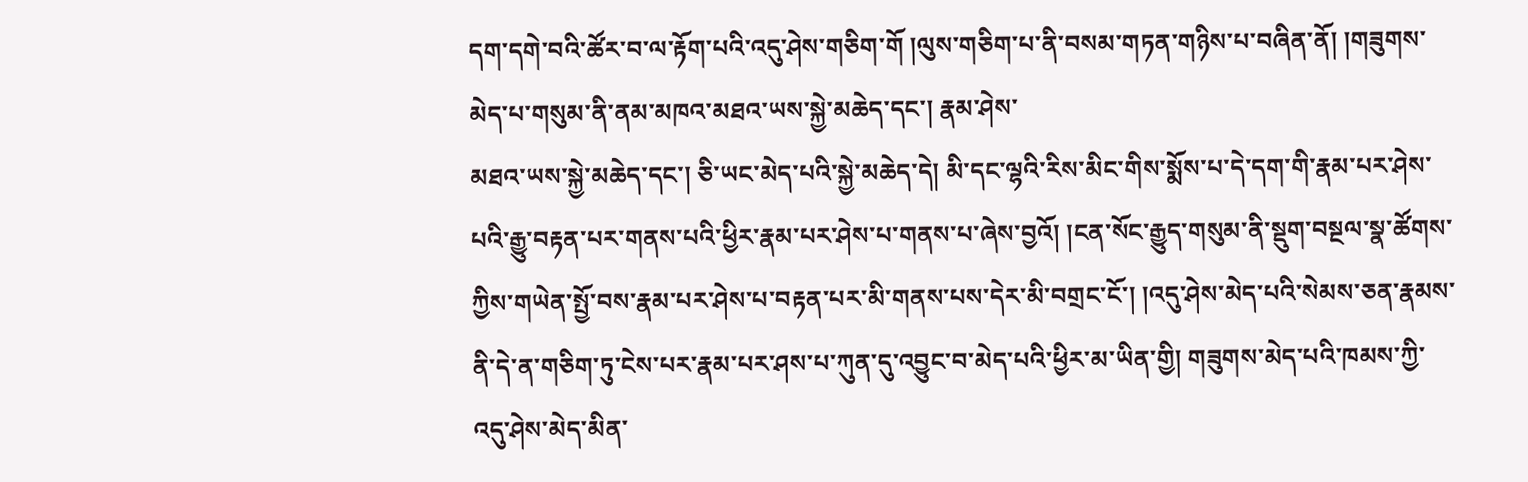དག་དགེ་བའི་ཚོར་བ་ལ་རྟོག་པའི་འདུ་ཤེས་གཅིག་གོ །ལུས་གཅིག་པ་ནི་བསམ་གཏན་གཉིས་པ་བཞིན་ནོ། །གཟུགས་མེད་པ་གསུམ་ནི་ནམ་མཁའ་མཐའ་ཡས་སྐྱེ་མཆེད་དང་། རྣམ་ཤེས་
མཐའ་ཡས་སྐྱེ་མཆེད་དང་། ཅི་ཡང་མེད་པའི་སྐྱེ་མཆེད་དེ། མི་དང་ལྷའི་རིས་མིང་གིས་སྨོས་པ་དེ་དག་གི་རྣམ་པར་ཤེས་པའི་རྒྱུ་བརྟན་པར་གནས་པའི་ཕྱིར་རྣམ་པར་ཤེས་པ་གནས་པ་ཞེས་བྱའོ། །ངན་སོང་རྒྱུད་གསུམ་ནི་སྡུག་བསྔལ་སྣ་ཚོགས་ཀྱིས་གཡེན་སྤྱོ་བས་རྣམ་པར་ཤེས་པ་བརྟན་པར་མི་གནས་པས་དེར་མི་བགྲང་ངོ་། །འདུ་ཤེས་མེད་པའི་སེམས་ཅན་རྣམས་ནི་དེ་ན་གཅིག་ཏུ་ངེས་པར་རྣམ་པར་ཤས་པ་ཀུན་དུ་འབྱུང་བ་མེད་པའི་ཕྱིར་མ་ཡིན་གྱི། གཟུགས་མེད་པའི་ཁམས་ཀྱི་འདུ་ཤེས་མེད་མིན་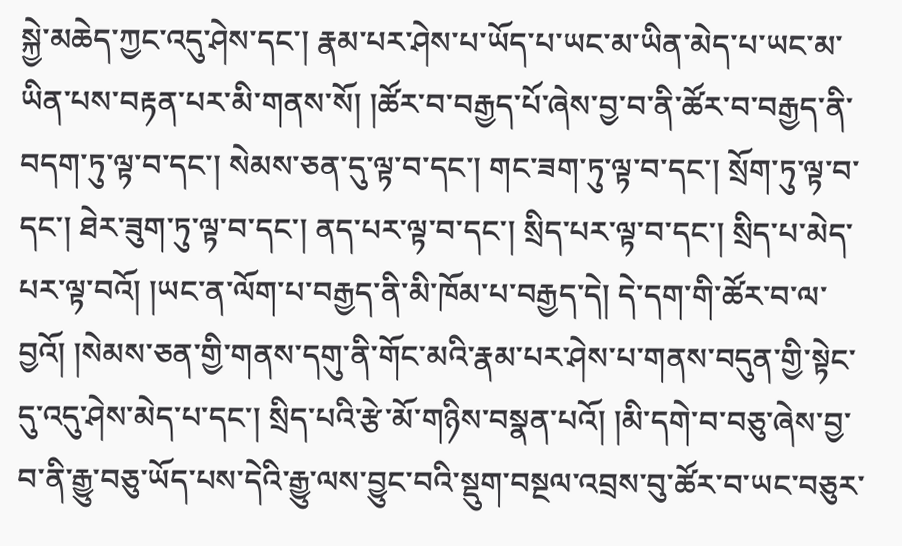སྐྱེ་མཆེད་ཀྱང་འདུ་ཤེས་དང་། རྣམ་པར་ཤེས་པ་ཡོད་པ་ཡང་མ་ཡིན་མེད་པ་ཡང་མ་ཡིན་པས་བརྟན་པར་མི་གནས་སོ། །ཚོར་བ་བརྒྱད་པོ་ཞེས་བྱ་བ་ནི་ཚོར་བ་བརྒྱད་ནི་བདག་ཏུ་ལྟ་བ་དང་། སེམས་ཅན་དུ་ལྟ་བ་དང་། གང་ཟག་ཏུ་ལྟ་བ་དང་། སྲོག་ཏུ་ལྟ་བ་དང་། ཐེར་ཟུག་ཏུ་ལྟ་བ་དང་། ནད་པར་ལྟ་བ་དང་། སྲིད་པར་ལྟ་བ་དང་། སྲིད་པ་མེད་པར་ལྟ་བའོ། །ཡང་ན་ལོག་པ་བརྒྱད་ནི་མི་ཁོམ་པ་བརྒྱད་དེ། དེ་དག་གི་ཚོར་བ་ལ་བྱའོ། །སེམས་ཅན་གྱི་གནས་དགུ་ནི་གོང་མའི་རྣམ་པར་ཤེས་པ་གནས་བདུན་གྱི་སྟེང་དུ་འདུ་ཤེས་མེད་པ་དང་། སྲིད་པའི་རྩེ་མོ་གཉིས་བསྣན་པའོ། །མི་དགེ་བ་བཅུ་ཞེས་བྱ་བ་ནི་རྒྱུ་བཅུ་ཡོད་པས་དེའི་རྒྱུ་ལས་བྱུང་བའི་སྡུག་བསྔལ་འབྲས་བུ་ཚོར་བ་ཡང་བཅུར་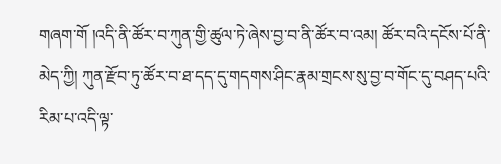གཞག་གོ །འདི་ནི་ཚོར་བ་ཀུན་གྱི་ཚུལ་ཏེ་ཞེས་བྱ་བ་ནི་ཚོར་བ་འམ། ཚོར་བའི་དངོས་པོ་ནི་མེད་ཀྱི། ཀུན་རྫོབ་ཏུ་ཚོར་བ་ཐ་དད་དུ་གདགས་ཤིང་རྣམ་གྲངས་སུ་བྱ་བ་གོང་དུ་བཤད་པའི་རིམ་པ་འདི་ལྟ་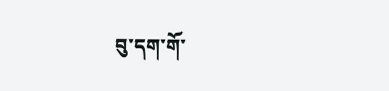བུ་དག་གོ་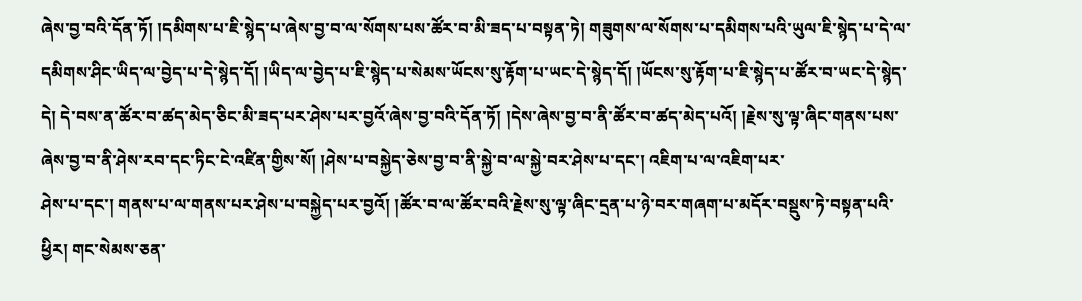ཞེས་བྱ་བའི་དོན་ཏོ། །དམིགས་པ་ཇི་སྙེད་པ་ཞེས་བྱ་བ་ལ་སོགས་པས་ཚོར་བ་མི་ཟད་པ་བསྟན་ཏེ། གཟུགས་ལ་སོགས་པ་དམིགས་པའི་ཡུལ་ཇི་སྙེད་པ་དེ་ལ་དམིགས་ཤིང་ཡིད་ལ་བྱེད་པ་དེ་སྙེད་དོ། །ཡིད་ལ་བྱེད་པ་ཇི་སྙེད་པ་སེམས་ཡོངས་སུ་རྟོག་པ་ཡང་དེ་སྙེད་དོ། །ཡོངས་སུ་རྟོག་པ་ཇི་སྙེད་པ་ཚོར་བ་ཡང་དེ་སྙེད་དེ། དེ་བས་ན་ཚོར་བ་ཚད་མེད་ཅིང་མི་ཟད་པར་ཤེས་པར་བྱའོ་ཞེས་བྱ་བའི་དོན་ཏོ། །དེས་ཞེས་བྱ་བ་ནི་ཚོར་བ་ཚད་མེད་པའོ། །རྗེས་སུ་ལྟ་ཞིང་གནས་པས་ཞེས་བྱ་བ་ནི་ཤེས་རབ་དང་ཏིང་ངེ་འཛིན་གྱིས་སོ། །ཤེས་པ་བསྐྱེད་ཅེས་བྱ་བ་ནི་སྐྱེ་བ་ལ་སྐྱེ་བར་ཤེས་པ་དང་། འཇིག་པ་ལ་འཇིག་པར་
ཤེས་པ་དང་། གནས་པ་ལ་གནས་པར་ཤེས་པ་བསྐྱེད་པར་བྱའོ། །ཚོར་བ་ལ་ཚོར་བའི་རྗེས་སུ་ལྟ་ཞིང་དྲན་པ་ཉེ་བར་གཞག་པ་མདོར་བསྡུས་ཏེ་བསྟན་པའི་ཕྱིར། གང་སེམས་ཅན་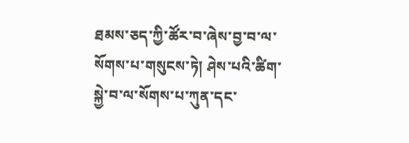ཐམས་ཅད་ཀྱི་ཚོར་བ་ཞེས་བྱ་བ་ལ་སོགས་པ་གསུངས་ཏེ། ཤེས་པའི་ཚིག་སྐྱེ་བ་ལ་སོགས་པ་ཀུན་དང་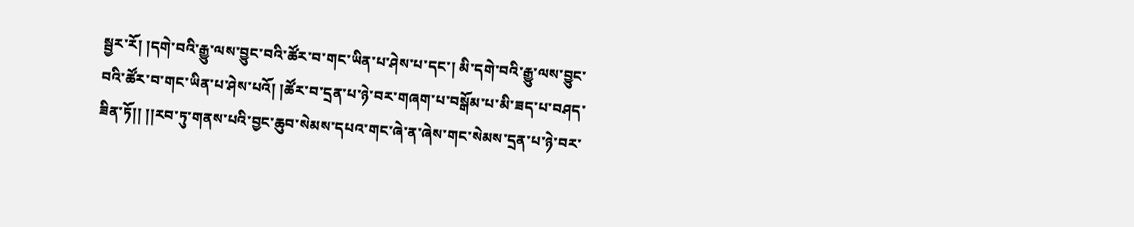སྦྱར་རོ། །དགེ་བའི་རྒྱུ་ལས་བྱུང་བའི་ཚོར་བ་གང་ཡིན་པ་ཤེས་པ་དང་། མི་དགེ་བའི་རྒྱུ་ལས་བྱུང་བའི་ཚོར་བ་གང་ཡིན་པ་ཤེས་པའོ། །ཚོར་བ་དྲན་པ་ཉེ་བར་གཞག་པ་བསྒོམ་པ་མི་ཟད་པ་བཤད་ཟིན་ཏོ།། །།རབ་ཏུ་གནས་པའི་བྱང་ཆུབ་སེམས་དཔའ་གང་ཞེ་ན་ཞེས་གང་སེམས་དྲན་པ་ཉེ་བར་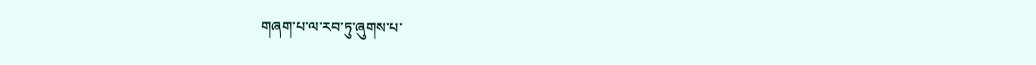གཞག་པ་ལ་རབ་ཏུ་ཞུགས་པ་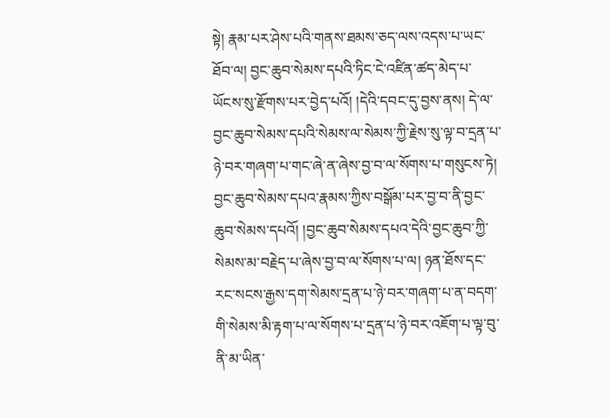སྟེ། རྣམ་པར་ཤེས་པའི་གནས་ཐམས་ཅད་ལས་འདས་པ་ཡང་ཐོབ་ལ། བྱང་ཆུབ་སེམས་དཔའི་ཏིང་ངེ་འཛིན་ཚད་མེད་པ་ཡོངས་སུ་རྫོགས་པར་བྱེད་པའོ། །དེའི་དབང་དུ་བྱས་ནས། དེ་ལ་བྱང་ཆུབ་སེམས་དཔའི་སེམས་ལ་སེམས་ཀྱི་རྗེས་སུ་ལྟ་བ་དྲན་པ་ཉེ་བར་གཞག་པ་གང་ཞེ་ན་ཞེས་བྱ་བ་ལ་སོགས་པ་གསུངས་ཏེ། བྱང་ཆུབ་སེམས་དཔའ་རྣམས་ཀྱིས་བསྒོམ་པར་བྱ་བ་ནི་བྱང་ཆུབ་སེམས་དཔའོ། །བྱང་ཆུབ་སེམས་དཔའ་དེའི་བྱང་ཆུབ་ཀྱི་སེམས་མ་བརྗེད་པ་ཞེས་བྱ་བ་ལ་སོགས་པ་ལ། ཉན་ཐོས་དང་རང་སངས་རྒྱས་དག་སེམས་དྲན་པ་ཉེ་བར་གཞག་པ་ན་བདག་གི་སེམས་མི་རྟག་པ་ལ་སོགས་པ་དྲན་པ་ཉེ་བར་འཇོག་པ་ལྟ་བུ་ནི་མ་ཡིན་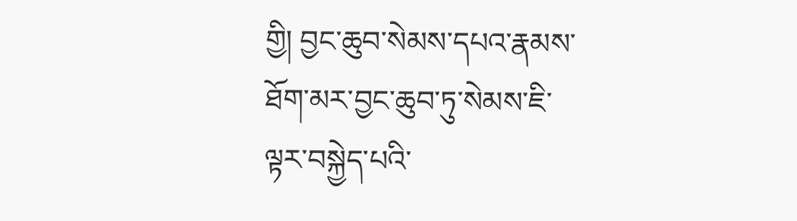གྱི། བྱང་ཆུབ་སེམས་དཔའ་རྣམས་ཐོག་མར་བྱང་ཆུབ་ཏུ་སེམས་ཇི་ལྟར་བསྐྱེད་པའི་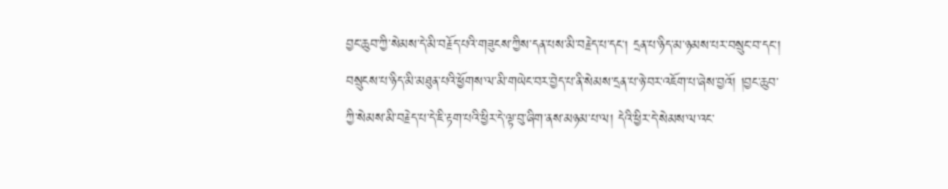བྱང་ཆུབ་ཀྱི་སེམས་དེ་མི་བརྗོད་པའི་གཟུངས་ཀྱིས་དན་པས་མི་བརྗེད་པ་དང། དྲན་པ་ཉིད་མ་ཉམས་པར་བསྲུང་བ་དང་། བསྲུངས་པ་ཉིད་མི་མཐུན་པའི་ཕྱོགས་ལ་མི་གཡེང་བར་བྱེད་པ་ནི་སེམས་དྲན་པ་ཉེ་བར་འཇོག་པ་ཞེས་བྱའོ། །བྱང་ཆུབ་ཀྱི་སེམས་མི་བརྗེད་པ་དེ་ཇི་རྟག་པའི་ཕྱིར་དེ་ལྟ་བུ་ཞིག་ནས་མཉམ་པ་ལ། དེའི་ཕྱིར་དེ་སེམས་ལ་འང་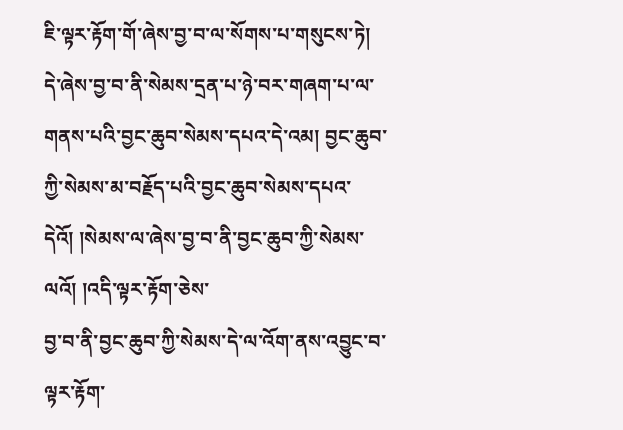ཇི་ལྟར་རྟོག་གོ་ཞེས་བྱ་བ་ལ་སོགས་པ་གསུངས་ཏེ། དེ་ཞེས་བྱ་བ་ནི་སེམས་དྲན་པ་ཉེ་བར་གཞག་པ་ལ་གནས་པའི་བྱང་ཆུབ་སེམས་དཔའ་དེ་འམ། བྱང་ཆུབ་ཀྱི་སེམས་མ་བརྗོད་པའི་བྱང་ཆུབ་སེམས་དཔའ་དེའོ། །སེམས་ལ་ཞེས་བྱ་བ་ནི་བྱང་ཆུབ་ཀྱི་སེམས་ལའོ། །འདི་ལྟར་རྟོག་ཅེས་
བྱ་བ་ནི་བྱང་ཆུབ་ཀྱི་སེམས་དེ་ལ་འོག་ནས་འབྱུང་བ་ལྟར་རྟོག་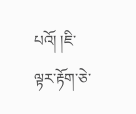པའོ། །ཇི་ལྟར་རྟོག་ཅེ་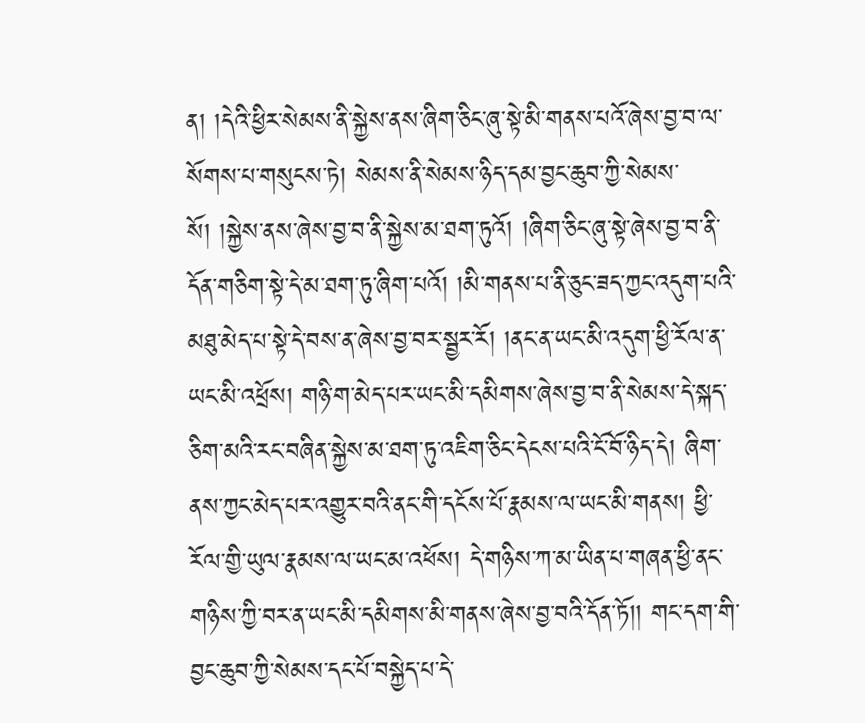ན། །དེའི་ཕྱིར་སེམས་ནི་སྐྱེས་ནས་ཞིག་ཅིང་ཞུ་སྟེ་མི་གནས་པའོ་ཞེས་བྱ་བ་ལ་སོགས་པ་གསུངས་ཏེ། སེམས་ནི་སེམས་ཉིད་དམ་བྱང་ཆུབ་ཀྱི་སེམས་སོ། །སྐྱེས་ནས་ཞེས་བྱ་བ་ནི་སྐྱེས་མ་ཐག་ཏུའོ། །ཞིག་ཅིང་ཞུ་སྟེ་ཞེས་བྱ་བ་ནི་དོན་གཅིག་སྟེ་དེ་མ་ཐག་ཏུ་ཞིག་པའོ། །མི་གནས་པ་ནི་ཅུང་ཟད་ཀྱང་འདུག་པའི་མཐུ་མེད་པ་སྟེ་དེ་བས་ན་ཞེས་བྱ་བར་སྦྱར་རོ། །ནང་ན་ཡང་མི་འདུག་ཕྱི་རོལ་ན་ཡང་མི་འཕྲོས། གཉི་ག་མེད་པར་ཡང་མི་དམིགས་ཞེས་བྱ་བ་ནི་སེམས་དེ་སྐད་ཅིག་མའི་རང་བཞིན་སྐྱེས་མ་ཐག་ཏུ་འཇིག་ཅིང་དེངས་པའི་ངོ་བོ་ཉིད་དེ། ཞིག་ནས་ཀྱང་མེད་པར་འགྱུར་བའི་ནང་གི་དངོས་པོ་རྣམས་ལ་ཡང་མི་གནས། ཕྱི་རོལ་གྱི་ཡུལ་རྣམས་ལ་ཡང་མ་འཕོས། དེ་གཉིས་ཀ་མ་ཡིན་པ་གཞན་ཕྱི་ནང་གཉིས་ཀྱི་བར་ན་ཡང་མི་དམིགས་མི་གནས་ཞེས་བྱ་བའི་དོན་ཏོ།། གང་དག་གི་བྱང་ཆུབ་ཀྱི་སེམས་དང་པོ་བསྐྱེད་པ་དེ་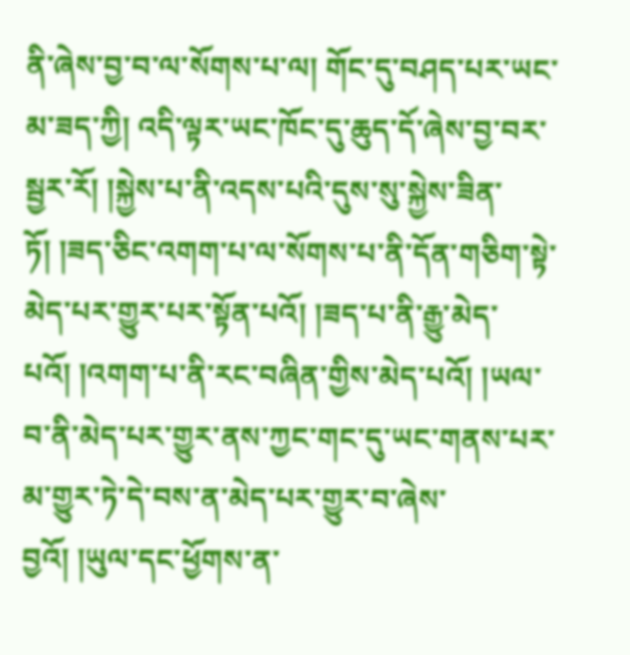ནི་ཞེས་བྱ་བ་ལ་སོགས་པ་ལ། གོང་དུ་བཤད་པར་ཡང་མ་ཟད་ཀྱི། འདི་ལྟར་ཡང་ཁོང་དུ་ཆུད་དོ་ཞེས་བྱ་བར་སྦྱར་རོ། །སྐྱེས་པ་ནི་འདས་པའི་དུས་སུ་སྐྱེས་ཟིན་ཏོ། །ཟད་ཅིང་འགག་པ་ལ་སོགས་པ་ནི་དོན་གཅིག་སྟེ་མེད་པར་གྱུར་པར་སྟོན་པའོ། །ཟད་པ་ནི་རྒྱུ་མེད་པའོ། །འགག་པ་ནི་རང་བཞིན་གྱིས་མེད་པའོ། །ཡལ་བ་ནི་མེད་པར་གྱུར་ནས་ཀྱང་གང་དུ་ཡང་གནས་པར་མ་གྱུར་ཏེ་དེ་བས་ན་མེད་པར་གྱུར་བ་ཞེས་བྱའོ། །ཡུལ་དང་ཕྱོགས་ན་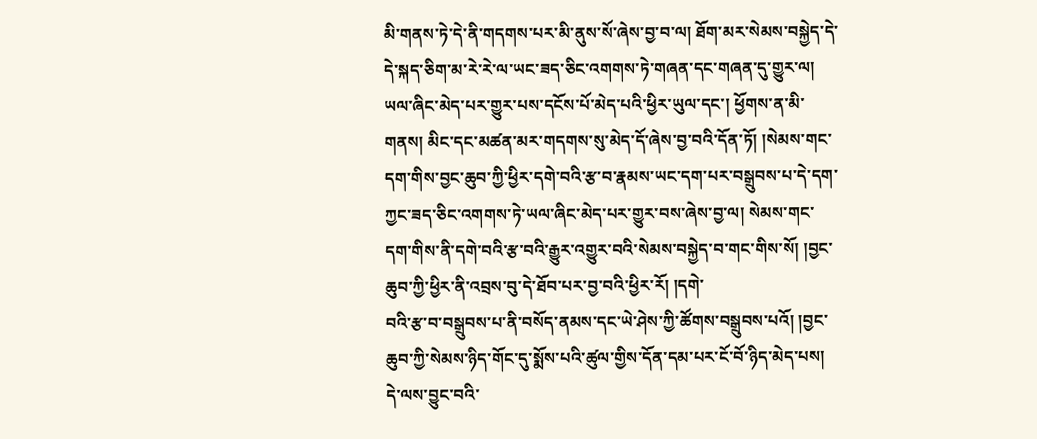མི་གནས་ཏེ་དེ་ནི་གདགས་པར་མི་ནུས་སོ་ཞེས་བྱ་བ་ལ། ཐོག་མར་སེམས་བསྐྱེད་དེ་དེ་སྐད་ཅིག་མ་རེ་རེ་ལ་ཡང་ཟད་ཅིང་འགགས་ཏེ་གཞན་དང་གཞན་དུ་གྱུར་ལ། ཡལ་ཞིང་མེད་པར་གྱུར་པས་དངོས་པོ་མེད་པའི་ཕྱིར་ཡུལ་དང་། ཕྱོགས་ན་མི་གནས། མིང་དང་མཚན་མར་གདགས་སུ་མེད་དོ་ཞེས་བྱ་བའི་དོན་ཏོ། །སེམས་གང་དག་གིས་བྱང་ཆུབ་ཀྱི་ཕྱིར་དགེ་བའི་རྩ་བ་རྣམས་ཡང་དག་པར་བསྒྲུབས་པ་དེ་དག་ཀྱང་ཟད་ཅིང་འགགས་ཏེ་ཡལ་ཞིང་མེད་པར་གྱུར་བས་ཞེས་བྱ་ལ། སེམས་གང་དག་གིས་ནི་དགེ་བའི་རྩ་བའི་རྒྱུར་འགྱུར་བའི་སེམས་བསྐྱེད་བ་གང་གིས་སོ། །བྱང་ཆུབ་ཀྱི་ཕྱིར་ནི་འབྲས་བུ་དེ་ཐོབ་པར་བྱ་བའི་ཕྱིར་རོ། །དགེ་
བའི་རྩ་བ་བསྒྲུབས་པ་ནི་བསོད་ནམས་དང་ཡེ་ཤེས་ཀྱི་ཚོགས་བསྒྲུབས་པའོ། །བྱང་ཆུབ་ཀྱི་སེམས་ཉིད་གོང་དུ་སྨོས་པའི་ཚུལ་གྱིས་དོན་དམ་པར་ངོ་བོ་ཉིད་མེད་པས། དེ་ལས་བྱུང་བའི་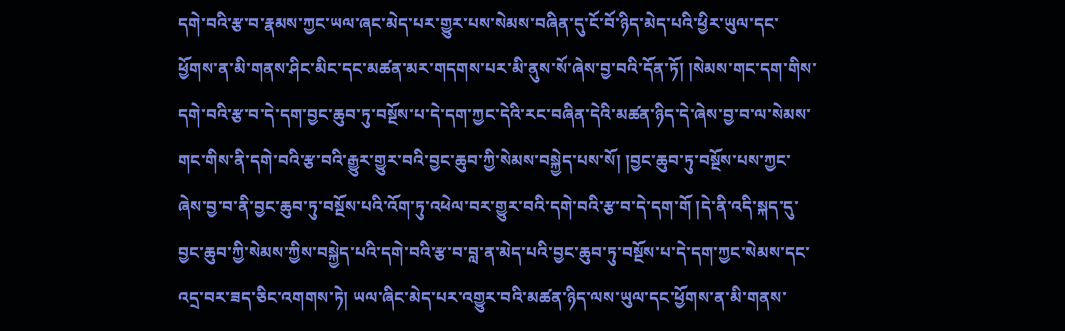དགེ་བའི་རྩ་བ་རྣམས་ཀྱང་ཡལ་ཞང་མེད་པར་གྱུར་པས་སེམས་བཞིན་དུ་ངོ་བོ་ཉིད་མེད་པའི་ཕྱིར་ཡུལ་དང་ཕྱོགས་ན་མི་གནས་ཤིང་མིང་དང་མཚན་མར་གདགས་པར་མི་ནུས་སོ་ཞེས་བྱ་བའི་དོན་ཏོ། །སེམས་གང་དག་གིས་དགེ་བའི་རྩ་བ་དེ་དག་བྱང་ཆུབ་ཏུ་བསྔོས་པ་དེ་དག་ཀྱང་དེའི་རང་བཞིན་དེའི་མཚན་ཉིད་དེ་ཞེས་བྱ་བ་ལ་སེམས་གང་གིས་ནི་དགེ་བའི་རྩ་བའི་རྒྱུར་གྱུར་བའི་བྱང་ཆུབ་ཀྱི་སེམས་བསྐྱེད་པས་སོ། །བྱང་ཆུབ་ཏུ་བསྔོས་པས་ཀྱང་ཞེས་བྱ་བ་ནི་བྱང་ཆུབ་ཏུ་བསྔོས་པའི་འོག་ཏུ་འཕེལ་བར་གྱུར་བའི་དགེ་བའི་རྩ་བ་དེ་དག་གོ །དེ་ནི་འདི་སྐད་དུ་བྱང་ཆུབ་ཀྱི་སེམས་ཀྱིས་བསྐྱེད་པའི་དགེ་བའི་རྩ་བ་བླ་ན་མེད་པའི་བྱང་ཆུབ་ཏུ་བསྔོས་པ་དེ་དག་ཀྱང་སེམས་དང་འདྲ་བར་ཟད་ཅིང་འགགས་ཏེ། ཡལ་ཞིང་མེད་པར་འགྱུར་བའི་མཚན་ཉིད་ལས་ཡུལ་དང་ཕྱོགས་ན་མི་གནས་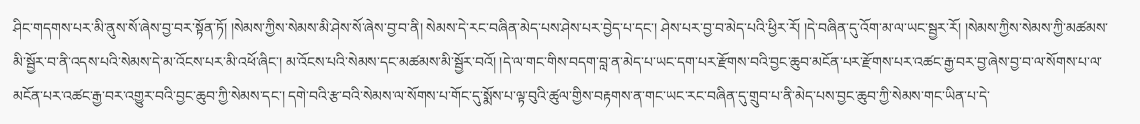ཤིང་གདགས་པར་མི་ནུས་སོ་ཞེས་བྱ་བར་སྟོན་ཏོ། །སེམས་ཀྱིས་སེམས་མི་ཤེས་སོ་ཞེས་བྱ་བ་ནི། སེམས་དེ་རང་བཞིན་མེད་པས་ཤེས་པར་བྱེད་པ་དང་། ཤེས་པར་བྱ་བ་མེད་པའི་ཕྱིར་རོ། །དེ་བཞིན་དུ་འོག་མ་ལ་ཡང་སྦྱར་རོ། །སེམས་ཀྱིས་སེམས་ཀྱི་མཚམས་མི་སྦྱོར་བ་ནི་འདས་པའི་སེམས་དེ་མ་འོངས་པར་མི་འཕོ་ཞིང་། མ་འོངས་པའི་སེམས་དང་མཚམས་མི་སྦྱོར་བའོ། །དེ་ལ་གང་གིས་བདག་བླ་ན་མེད་པ་ཡང་དག་པར་རྫོགས་བའི་བྱང་ཆུབ་མངོན་པར་རྫོགས་པར་འཚང་རྒྱ་བར་བྱ་ཞེས་བྱ་བ་ལ་སོགས་པ་ལ་མངོན་པར་འཚང་རྒྱ་བར་འགྱུར་བའི་བྱང་ཆུབ་ཀྱི་སེམས་དང་། དགེ་བའི་རྩ་བའི་སེམས་ལ་སོགས་པ་གོང་དུ་སྨོས་པ་ལྟ་བུའི་ཚུལ་གྱིས་བརྟགས་ན་གང་ཡང་རང་བཞིན་དུ་གྲུབ་པ་ནི་མེད་པས་བྱང་ཆུབ་ཀྱི་སེམས་གང་ཡིན་པ་དེ་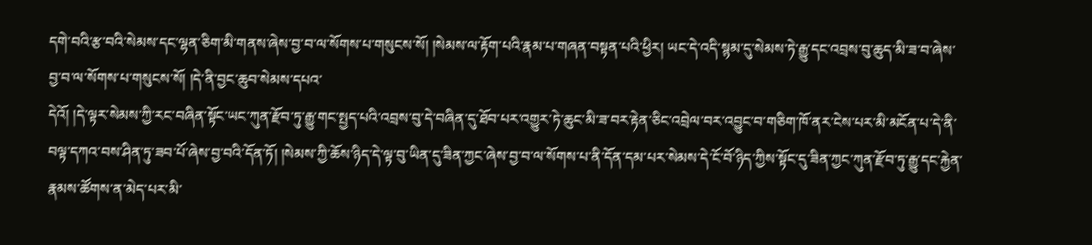དགེ་བའི་རྩ་བའི་སེམས་དང་ལྷན་ཅིག་མི་གནས་ཞེས་བྱ་བ་ལ་སོགས་པ་གསུངས་སོ། །སེམས་ལ་རྟོག་པའི་རྣམ་པ་གཞན་བསྟན་པའི་ཕྱིར། ཡང་དེ་འདི་སྙམ་དུ་སེམས་ཏེ་རྒྱུ་དང་འབྲས་བུ་ཆུད་མི་ཟ་བ་ཞེས་བྱ་བ་ལ་སོགས་པ་གསུངས་སོ། །དེ་ནི་བྱང་ཆུབ་སེམས་དཔའ་
དེའོ། །དེ་ལྟར་སེམས་ཀྱི་རང་བཞིན་སྟོང་ཡང་ཀུན་རྫོབ་ཏུ་རྒྱུ་གང་སྤྱད་པའི་འབྲས་བུ་དེ་བཞིན་དུ་ཐོབ་པར་འགྱུར་ཏེ་ཆུང་མི་ཟ་བར་རྟེན་ཅིང་འབྲེལ་བར་འབྱུང་བ་གཅིག་ཁོ་ནར་ངེས་པར་མི་མངོན་པ་དེ་ནི་བལྟ་དཀའ་བས་ཤིན་ཏུ་ཟབ་པོ་ཞེས་བྱ་བའི་དོན་ཏོ། །སེམས་ཀྱི་ཆོས་ཉིད་དེ་ལྟ་བུ་ཡིན་དུ་ཟིན་ཀྱང་ཞེས་བྱ་བ་ལ་སོགས་པ་ནི་དོན་དམ་པར་སེམས་དེ་ངོ་བོ་ཉིད་ཀྱིས་སྟོང་དུ་ཟིན་ཀྱང་ཀུན་རྫོབ་ཏུ་རྒྱུ་དང་རྐྱེན་རྣམས་ཚོགས་ན་མེད་པར་མི་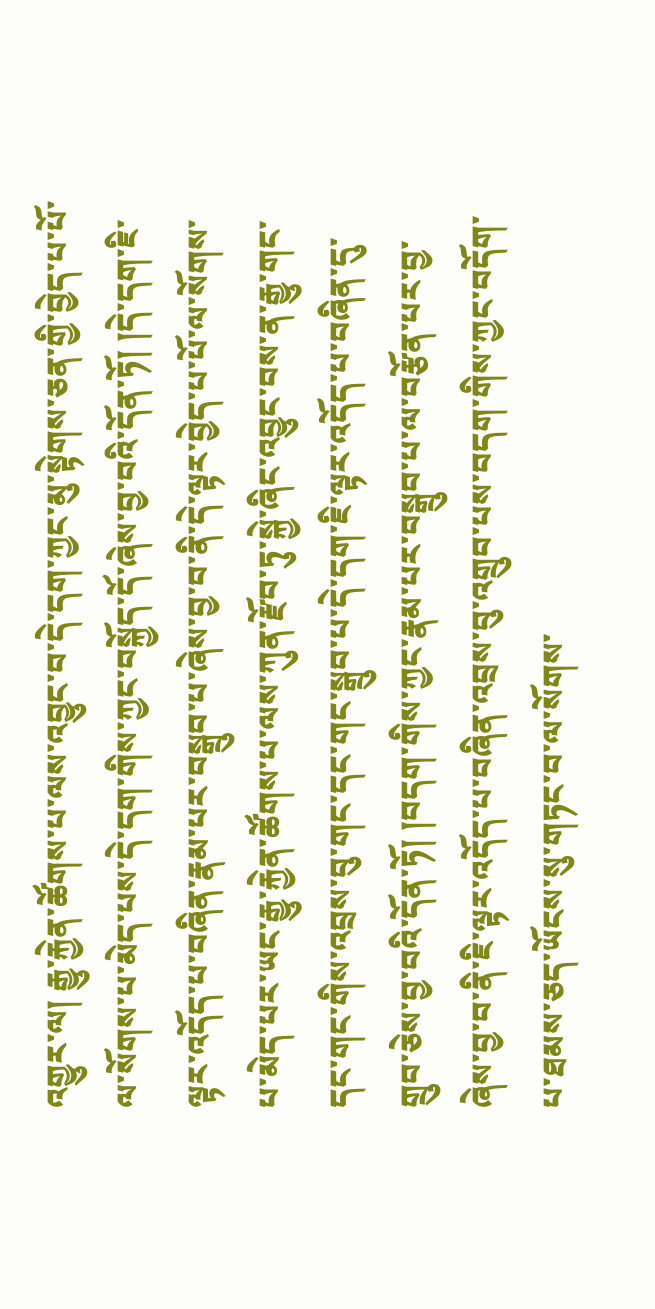འགྱུར་ལ། རྒྱུ་རྐྱེན་ཚོགས་པ་ལས་འབྱུང་བ་དེ་དག་ཀྱང་མུ་སྟེགས་ཅན་གྱི་བྱེད་པ་པོ་ལ་སོགས་པ་མེད་པས་དེ་དག་གིས་ཀྱང་བསྐྱོད་དོ་ཞེས་བྱ་བའི་དོན་ཏོ། །དེ་དག་ཇི་ལྟར་འདོད་པ་བཞིན་རྣམ་པར་བསྒྲུབ་པ་ཞེས་བྱ་བ་ནི་དེ་ལྟར་བྱེད་པ་པོ་ལ་སོགས་པ་མེད་པར་ཡང་རྒྱུ་རྐྱེན་ཚོགས་པ་ལས་ཀུན་རྫོབ་ཏུ་སྐྱེ་ཞིང་འབྱུང་བས་ན་རྒྱུ་གང་དང་གང་གིས་འབྲས་བུ་གང་དང་གང་སྒྲུབ་པ་དེ་དག་ཇི་ལྟར་འདོད་པ་བཞིན་དུ་གྲུབ་ཅེས་བྱ་བའི་དོན་ཏོ། །བདག་གིས་ཀྱང་རྣམ་པར་བསྒྲུབ་པ་ལ་བརྩོན་པར་བྱ་ཞེས་བྱ་བ་ནི་ཇི་ལྟར་འདོད་པ་བཞིན་འབྲས་བུ་འགྲུབ་པས་བདག་གིས་ཀྱང་བདོག་པ་ཐམས་ཅད་ཡོངས་སུ་གཏང་བ་ལ་སོགས་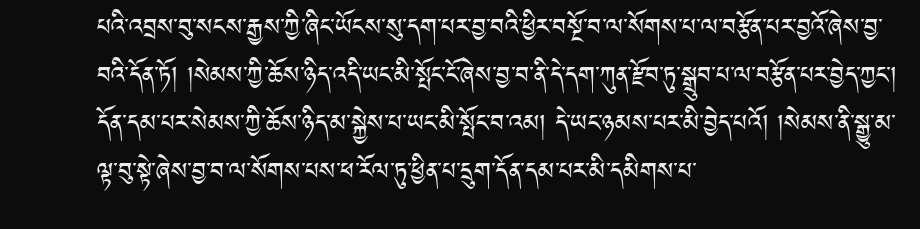པའི་འབྲས་བུ་སངས་རྒྱས་ཀྱི་ཞིང་ཡོངས་སུ་དག་པར་བྱ་བའི་ཕྱིར་བསྔོ་བ་ལ་སོགས་པ་ལ་བརྩོན་པར་བྱའོ་ཞེས་བྱ་བའི་དོན་ཏོ། །སེམས་ཀྱི་ཆོས་ཉིད་འདི་ཡང་མི་སྤོང་ངོ་ཞེས་བྱ་བ་ནི་དེ་དག་ཀུན་རྫོབ་ཏུ་སྒྲུབ་པ་ལ་བརྩོན་པར་བྱེད་ཀྱང་། དོན་དམ་པར་སེམས་ཀྱི་ཆོས་ཉིད་མ་སྐྱེས་པ་ཡང་མི་སྤོང་བ་འམ། དེ་ཡང་ཉམས་པར་མི་བྱེད་པའོ། །སེམས་ནི་སྒྱུ་མ་ལྟ་བུ་སྟེ་ཞེས་བྱ་བ་ལ་སོགས་པས་ཕ་རོལ་ཏུ་ཕྱིན་པ་དྲུག་དོན་དམ་པར་མི་དམིགས་པ་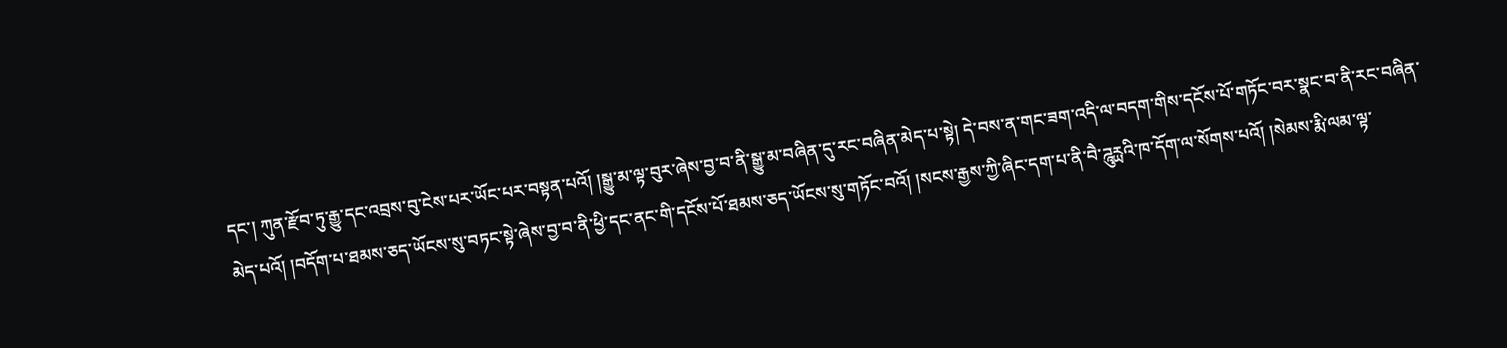དང་། ཀུན་རྫོབ་ཏུ་རྒྱུ་དང་འབྲས་བུ་ངེས་པར་ཡོང་པར་བསྟན་པའོ། །སྒྱུ་མ་ལྟ་བུར་ཞེས་བྱ་བ་ནི་སྒྱུ་མ་བཞིན་དུ་རང་བཞིན་མེད་པ་སྟེ། དེ་བས་ན་གང་ཟག་འདི་ལ་བདག་གིས་དངོས་པོ་གཏོང་བར་སྣང་བ་ནི་རང་བཞིན་མེད་པའོ། །བདོག་པ་ཐམས་ཅད་ཡོངས་སུ་བཏང་སྟེ་ཞེས་བྱ་བ་ནི་ཕྱི་དང་ནང་གི་དངོས་པོ་ཐམས་ཅད་ཡོངས་སུ་གཏོང་བའོ། །སངས་རྒྱས་ཀྱི་ཞིང་དག་པ་ནི་བཻ་ཌཱུཪྻའི་ཁ་དོག་ལ་སོགས་པའོ། །སེམས་རྨི་ལམ་ལྟ་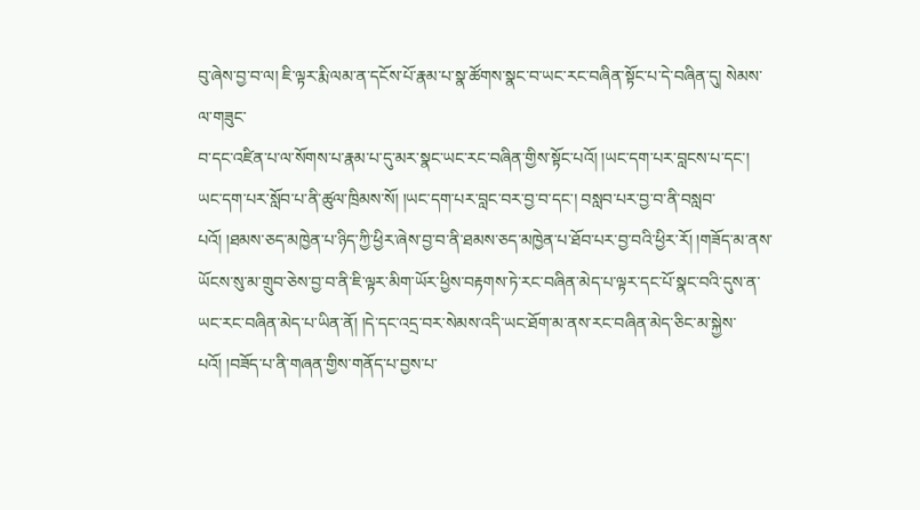བུ་ཞེས་བྱ་བ་ལ། ཇི་ལྟར་རྨི་ལམ་ན་དངོས་པོ་རྣམ་པ་སྣ་ཚོགས་སྣང་བ་ཡང་རང་བཞིན་སྟོང་པ་དེ་བཞིན་དུ། སེམས་ལ་གཟུང་
བ་དང་འཛིན་པ་ལ་སོགས་པ་རྣམ་པ་དུ་མར་སྣང་ཡང་རང་བཞིན་གྱིས་སྟོང་པའོ། །ཡང་དག་པར་བླངས་པ་དང་། ཡང་དག་པར་སློབ་པ་ནི་ཚུལ་ཁྲིམས་སོ། །ཡང་དག་པར་བླང་བར་བྱ་བ་དང་། བསླབ་པར་བྱ་བ་ནི་བསླབ་པའོ། །ཐམས་ཅད་མཁྱེན་པ་ཉིད་ཀྱི་ཕྱིར་ཞེས་བྱ་བ་ནི་ཐམས་ཅད་མཁྱེན་པ་ཐོབ་པར་བྱ་བའི་ཕྱིར་རོ། །གཟོད་མ་ནས་ཡོངས་སུ་མ་གྲུབ་ཅེས་བྱ་བ་ནི་ཇི་ལྟར་མིག་ཡོར་ཕྱིས་བརྟགས་ཏེ་རང་བཞིན་མེད་པ་ལྟར་དང་པོ་སྣང་བའི་དུས་ན་ཡང་རང་བཞིན་མེད་པ་ཡིན་ནོ། །དེ་དང་འདྲ་བར་སེམས་འདི་ཡང་ཐོག་མ་ནས་རང་བཞིན་མེད་ཅིང་མ་སྐྱེས་པའོ། །བཟོད་པ་ནི་གཞན་གྱིས་གནོད་པ་བྱས་པ་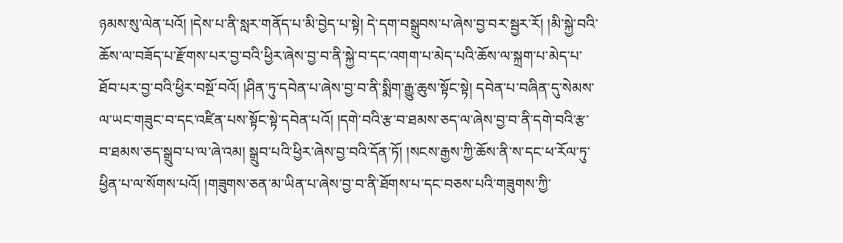ཉམས་སུ་ལེན་པའོ། །དེས་པ་ནི་སླར་གནོད་པ་མི་བྱེད་པ་སྟེ། དེ་དག་བསྒྲུབས་པ་ཞེས་བྱ་བར་སྦྱར་རོ། །མི་སྐྱེ་བའི་ཆོས་ལ་བཟོད་པ་རྫོགས་པར་བྱ་བའི་ཕྱིར་ཞེས་བྱ་བ་ནི་སྐྱེ་བ་དང་འགག་པ་མེད་པའི་ཆོས་ལ་སྐྲག་པ་མེད་པ་ཐོབ་པར་བྱ་བའི་ཕྱིར་བསྔོ་བའོ། །ཤིན་ཏུ་དབེན་པ་ཞེས་བྱ་བ་ནི་སྨིག་རྒྱུ་ཆུས་སྟོང་སྟེ། དབེན་པ་བཞིན་དུ་སེམས་ལ་ཡང་གཟུང་བ་དང་འཛིན་པས་སྟོང་སྟེ་དབེན་པའོ། །དགེ་བའི་རྩ་བ་ཐམས་ཅད་ལ་ཞེས་བྱ་བ་ནི་དགེ་བའི་རྩ་བ་ཐམས་ཅད་སྒྲུབ་པ་ལ་ཞེ་འམ། སྒྲུབ་པའི་ཕྱིར་ཞེས་བྱ་བའི་དོན་ཏོ། །སངས་རྒྱས་ཀྱི་ཆོས་ནི་ས་དང་ཕ་རོལ་ཏུ་ཕྱིན་པ་ལ་སོགས་པའོ། །གཟུགས་ཅན་མ་ཡིན་པ་ཞེས་བྱ་བ་ནི་ཐོགས་པ་དང་བཅས་པའི་གཟུགས་ཀྱི་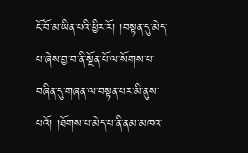ངོ་བོ་མ་ཡིན་པའི་ཕྱིར་རོ། །བསྟན་དུ་མེད་པ་ཞེས་བྱ་བ་ནི་སྔོན་པོ་ལ་སོགས་པ་བཞིན་དུ་གཞན་ལ་བསྟན་པར་མི་ནུས་པའོ། །ཐོགས་པ་མེད་པ་ནི་ནམ་མཁའ་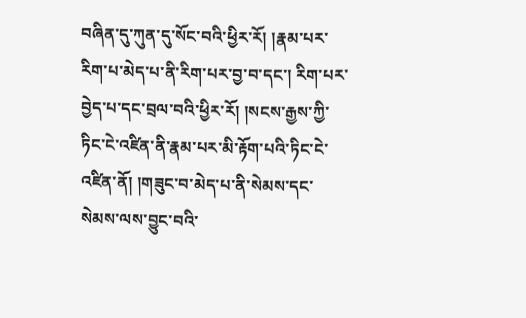བཞིན་དུ་ཀུན་དུ་སོང་བའི་ཕྱིར་རོ། །རྣམ་པར་རིག་པ་མེད་པ་ནི་རིག་པར་བྱ་བ་དང་། རིག་པར་བྱེད་པ་དང་བྲལ་བའི་ཕྱིར་རོ། །སངས་རྒྱས་ཀྱི་ཏིང་ངེ་འཛིན་ནི་རྣམ་པར་མི་རྟོག་པའི་ཏིང་ངེ་འཛིན་ནོ། །གཟུང་བ་མེད་པ་ནི་སེམས་དང་སེམས་ལས་བྱུང་བའི་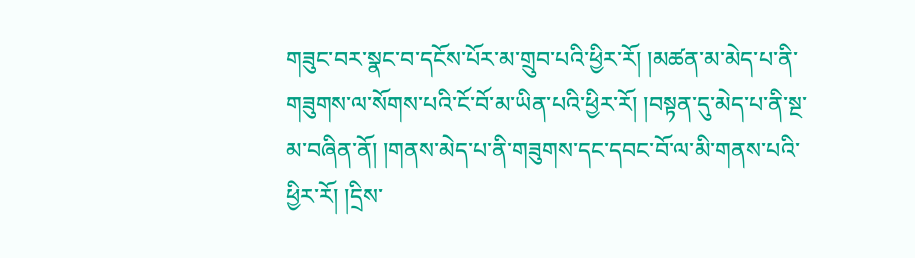གཟུང་བར་སྣང་བ་དངོས་པོར་མ་གྲུབ་པའི་ཕྱིར་རོ། །མཚན་མ་མེད་པ་ནི་གཟུགས་ལ་སོགས་པའི་ངོ་བོ་མ་ཡིན་པའི་ཕྱིར་རོ། །བསྟན་དུ་མེད་པ་ནི་སྔ་མ་བཞིན་ནོ། །གནས་མེད་པ་ནི་གཟུགས་དང་དབང་བོ་ལ་མི་གནས་པའི་ཕྱིར་རོ། །དྲིས་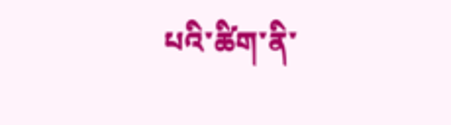པའི་ཚིག་ནི་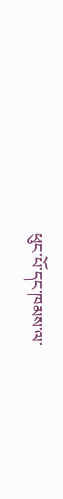ཕུང་པོ་དང་ཁམས་ལ་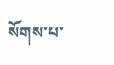སོགས་པ་